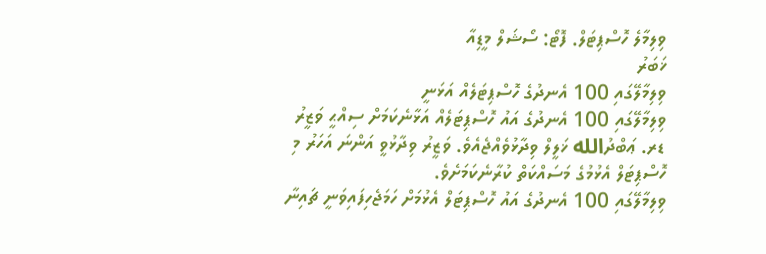ވިލިމާލެ ހޮސްޕިޓަލް. ފޮޓޯ: ސޯޝަލް މީޑިއާ
ޚަބަރު
ވިލިމާލޭގައި 100 އެނދުގެ ހޮސްޕިޓަލެއް އަޅަނީ
ވިލިމާލޭގައި 100 އެނދުގެ އައު ހޮސްޕިޓަލެއް އަޅާނެކަމަށް ސިއްޙީ ވަޒީރު ޑރ. ޢަބްދުالله ޚަލީލް ވިދާޅުވެއްޖެއެވެ. ވަޒީރު ވިދާޅުވީ އަންނަ އަހަރު މި ހޮސްޕިޓަލް އެޅުމުގެ މަސައްކަތް ކުރާނެކަމަށެވެ.
ވިލިމާލޭގައި 100 އެނދުގެ އައު ހޮސްޕިޓަލް އެޅުމަށް ހަމަޖެހިފައިވަނީ ޗައިނާ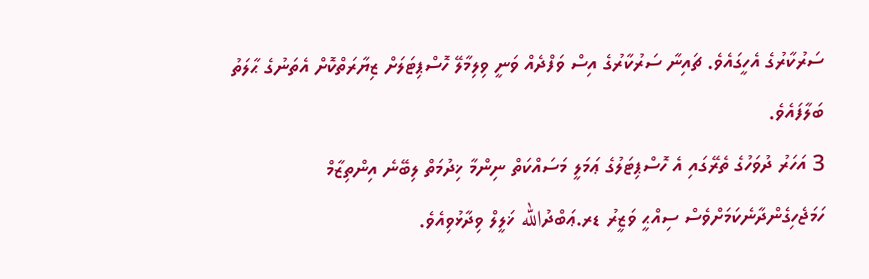ސަރުކާރުގެ އެހީގައެވެ. ޗައިނާ ސަރުކާރުގެ އިސް ވަފްދެއް ވަނީ ވިލިމާލޭ ހޮސްޕިޓަލަށް ޒިޔާރަތްކޮށް އެތަނުގެ ޙާލަތު ބަލާފައެވެ.
3 އަހަރު ދުވަހުގެ ތެރޭގައި އެ ހޮސްޕިޓަލުގެ ޢަމަލީ މަސައްކަތް ނިންމާ ޚިދުމަތް ލިބޭނެ އިންތިޒާމް ހަމަޖެހިގެންދާނެކަމަށްވެސް ސިއްޙީ ވަޒީރު ޑރ.ޢަބްދުالله ޚަލީލް ވިދާޅުވިއެވެ.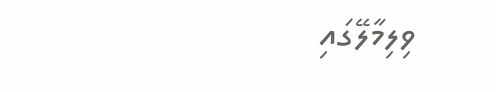ވިލިމާލޭގައި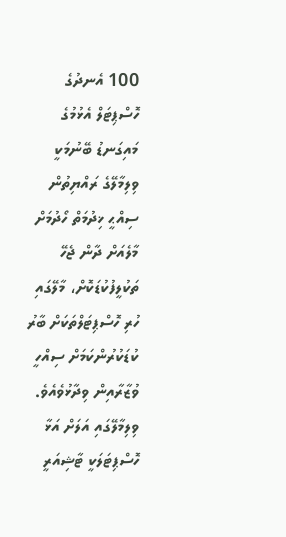100 އެނދުގެ ހޮސްޕިޓަލް އެޅުމުގެ މައިގަނޑު ބޭނުމަކީ ވިލިމާލޭގެ ރައްޔިތުން ސިއްޙީ ޚިދުމަތް ހޯދުމަށް މާލެއަށް ދާން ޖެހޭ ތަކުލީފުކުޑަކޮށް، މާލޭގައި ހުރި ހޮސްޕިޓަލްތަކަށް ބާރު ކުޑަކުރުންކަމަށް ސިއްހީ ވުޒާރާއިން ވިދާޅުވެއެވެ. ވިލިމާލޭގައި އަލަށް އަޅާ ހޮސްޕިޓަލަކީ ޓާޝިއަރީ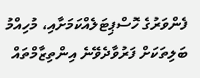ފެންވަރުގެ ހޮސްޕިޓަލެއްކަމަށާއި، މުހިއްމު ބަލިތަކަށް ފަރުވާދެވޭނެ އިންތިޒާމްތައް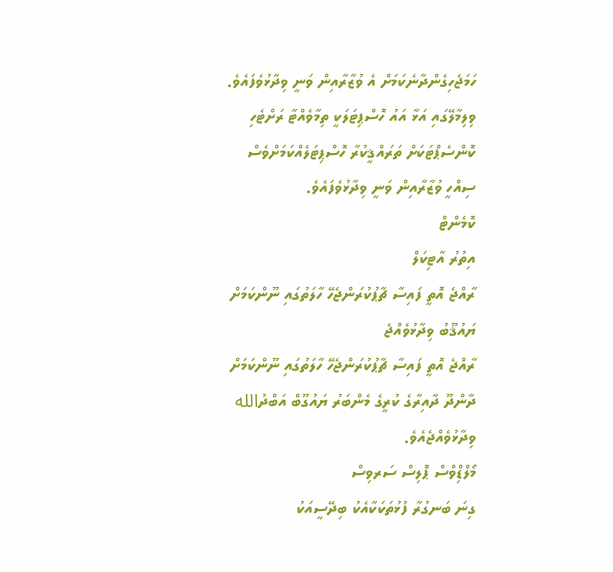ހަމަޖެހިގެންދާނެކަމަށް އެ ވުޒާރާއިން ވަނީ ވިދާޅުވެފައެވެ.
ވިލިމާލޭގައި އަޅާ އައު ހޮސްޕިޓަލަކީ ތިމާވެއްޓާ ރަށްޓެހި ކޮންސެޕްޓަކަށް ތަރައްޤީކުރާ ހޮސްޕިޓަލެއްކަމަށްވެސް ސިއްހީ ވުޒާރާއިން ވަނީ ވިދާޅުވެފައެވެ.
ކޮމެންޓް
އިތުރު އާޓިކަލް
ރާއްޖެ އޮތީ ފައިސާ ޗާޕުކުރަންޖެހޭ ހާލަތުގައި ނޫންކަމަށް ޔައުޤޫބު ވިދާޅުވެއްޖެ
ރާއްޖެ އޮތީ ފައިސާ ޗާޕުކުރަންޖެހޭ ހާލަތުގައި ނޫންކަމަށް ދާންދޫ ދާއިރާގެ ކުރީގެ މެންބަރު ޔައުގޫބް އަބްދުالله ވިދާޅުވެއްޖެއެވެ.
މޯލްޑިްވްސް ޕޮލިސް ސަރވިސް
ގިނަ ބަނގުރާ ފުޅުތަކަކާއެކު ބިދޭސީއަކު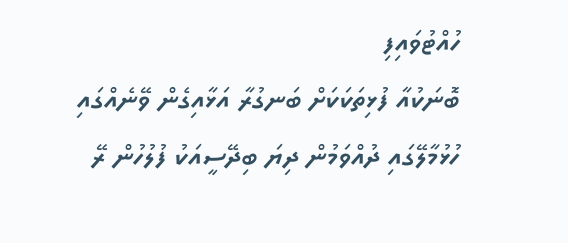ހުއްޓުވައިފި
ބޮނަކުއާ ފުޅިތަކަކަށް ބަނގުރާ އަޅާއިގެން ވޭނެއްގައި ހުޅުމާލޭގައި ދުއްވަމުން ދިޔަ ބިދޭސީއަކު ފުލުހުން ރޭ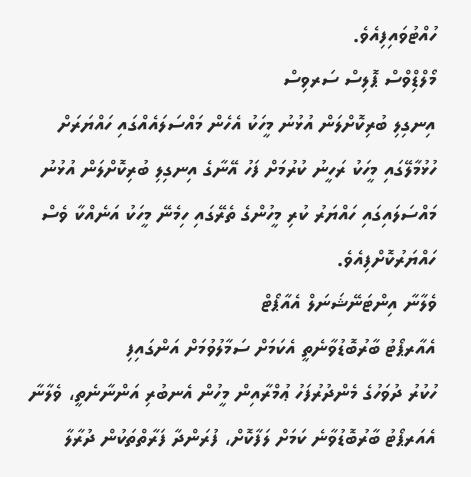ހުއްޓުވައިފިއެވެ.
މޯލްޑިްވްސް ޕޮލިސް ސަރވިސް
އިނގިލި ބުރިކޮށްލަން އުޅުނު މީހަކު އެހެން މައްސަލައެއްގައި ހައްޔަރަށް
ހުޅުމާލޭގައި މީހަކު ރަހީނު ކުރުމަށް ފަހު އޭނާގެ އިނގިލި ބުރިކޮށްލަން އުޅުނު މައްސަލައިގައި ހައްޔަރު ކުރި މީހުންގެ ތެރޭގައި ހިމެނޭ މީހަކު އަނެއްކާ ވެސް ހައްޔަރުކޮށްފިއެވެ.
ވެލާނާ އިންޓަނޭޝަނަލް އެއާޕޯޓް
އެއާރޕޯޓު ބާރުބޮޑުވާނެތީ އެކަމަށް ސަމާލުވުމަށް އަންގައިފި
ހުކުރު ދުވަހުގެ މެންދުރުފަހު ޢުމްރާއިން މީހުން އެނބުރި އަންނާނެތީ، ވެލާނާ އެއަރޕޯޓު ބާރުބޮޑުވާނެ ކަމަށް ލަފާކޮށް، ފުރަންދާ ފަރާތްތަކުން ދުރާލާ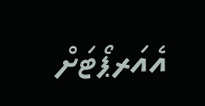އެއަރޕޯޓަށް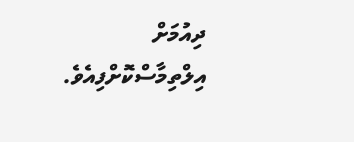ދިއުމަށް އިލްތިމާސްކޮށްފިއެވެ.